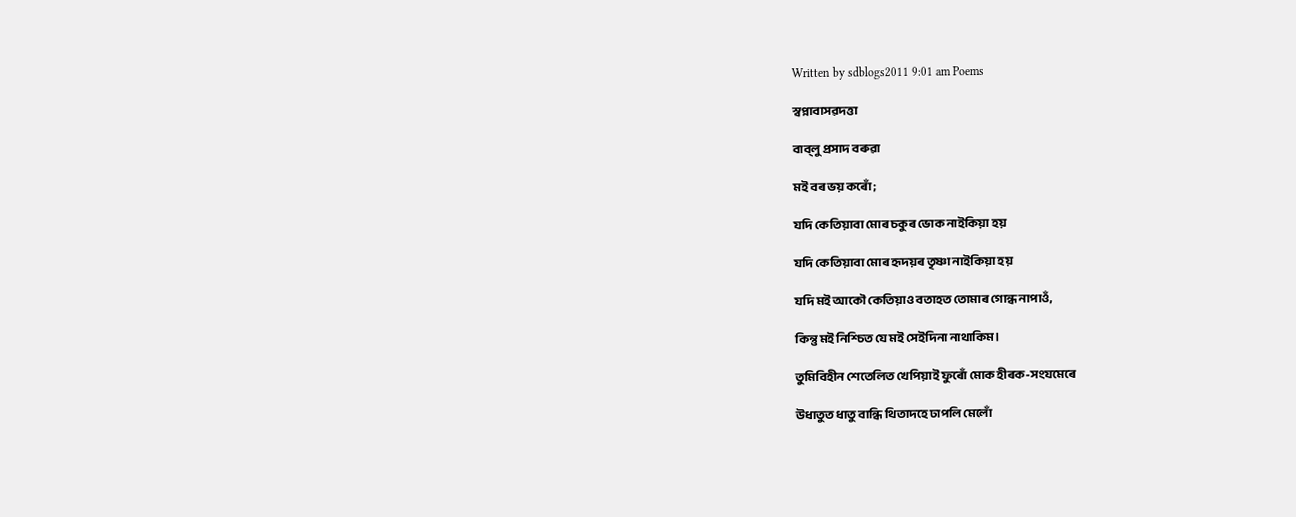Written by sdblogs2011 9:01 am Poems

স্বপ্নাবাসৱদত্তা

বাব্‌লু প্ৰসাদ বৰুৱা

মই বৰ ভয় কৰোঁ;

যদি কেতিয়াবা মোৰ চকুৰ ভোক নাইকিয়া হয়

যদি কেতিয়াবা মোৰ হৃদয়ৰ তৃষ্ণা নাইকিয়া হয়

যদি মই আকৌ কেতিয়াও বতাহত তোমাৰ গোন্ধ নাপাওঁ,

কিন্তু মই নিশ্চিত যে মই সেইদিনা নাথাকিম।

তুমিবিহীন শেতেলিত খেপিয়াই ফুৰোঁ মোক হীৰক-সংযমেৰে

উধাতুত ধাতু বান্ধি থিতাদহে ঢাপলি মেলোঁ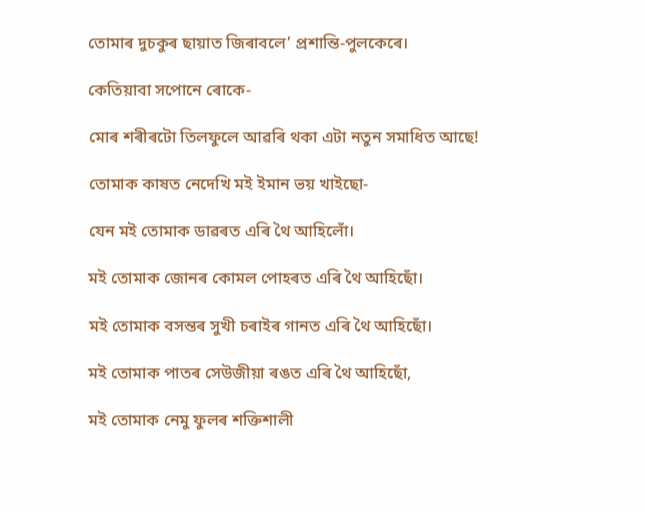তোমাৰ দুচকুৰ ছায়াত জিৰাবলে’ প্ৰশান্তি-পুলকেৰে।

কেতিয়াবা সপোনে ৰোকে-

মোৰ শৰীৰটো তিলফুলে আৱৰি থকা এটা নতুন সমাধিত আছে!

তোমাক কাষত নেদেখি মই ইমান ভয় খাইছো-

যেন মই তোমাক ডাৱৰত এৰি থৈ আহিলোঁ।

মই তোমাক জোনৰ কোমল পোহৰত এৰি থৈ আহিছোঁ।

মই তোমাক বসন্তৰ সুখী চৰাইৰ গানত এৰি থৈ আহিছোঁ।

মই তোমাক পাতৰ সেউজীয়া ৰঙত এৰি থৈ আহিছোঁ,

মই তোমাক নেমু ফুলৰ শক্তিশালী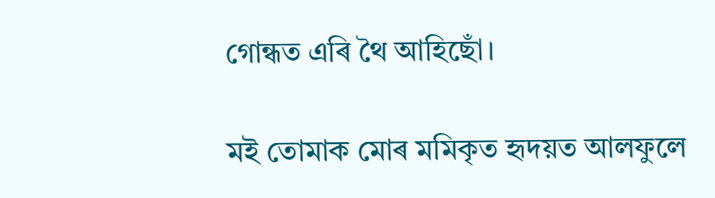গোন্ধত এৰি থৈ আহিছোঁ।

মই তোমাক মোৰ মমিকৃত হৃদয়ত আলফুলে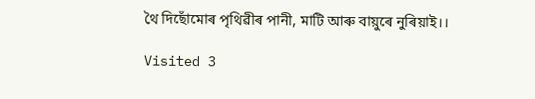থৈ দিছোঁমোৰ পৃথিৱীৰ পানী, মাটি আৰু বায়ুৰে নুৰিয়াই।।

Visited 3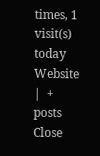times, 1 visit(s) today
Website |  + posts
Close